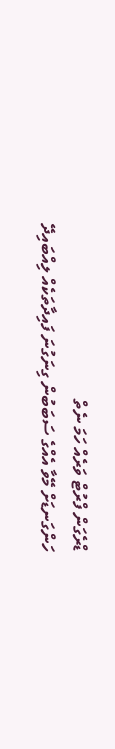ޑްރެގަން ފްރުޓް ވަރެއް ހަމަ ނެތް
ހަންގަނޑަށް މޭވާ އެއްގެ ސަބަބުން ގިނަގުނަ ފައިދާތަކެއް ލިއްބައިދޭ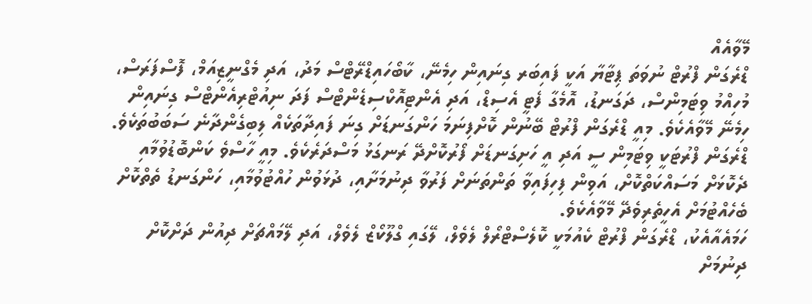މޭވާއެއް
ޑްރެގަން ފްރުޓް ނުވަތަ ޕިޓާޔާ އަކީ ފައިބަރ ގިނައިން ހިމެނޭ، ކާބޯހައިޑްރޭޓްސް މަދު، އަދި މެގްނީޒިއަމް، ފޮސްފަރަސް، މުހިއްމު ވިޓަމިންސް، ދަގަނޑު، އޮމެގާ ފެޓީ އެސިޑް، އަދި އެންޓިއޮކްސިޑެންޓްސް ފަދަ ނިއުޓްރިއެންޓްސް ގިނައިން ހިމެނޭ މޭވާއެކެވެ. މިއީ ޑްރެގަން ފްރުޓް ބޭނުން ކޮށްފިނަމަ ހަންގަނޑަށް ގިނަ ފައިދާތަކެއް ލިބިގެންދާނެ ސަބަބުތަކެވެ.
ޑްރެގަން ފްރުޓަކީ ވިޓަމިން ސީ އަދި އީ ހަށިގަނޑަށް ފޯރުކޮށްދޭ ރަނގަޅު މަސްދަރެކެވެ. މިއީ ހާސްވެ ކަންބޮޑުވުމާއި ދެކޮޅަށް މަސައްކަތްކޮށް، އަވިން ފިހިފައިވާ ތަންތަނަށް ފަރުވާ ދިނުމަށާއި، ދުޅަވުން ހުއްޓުވުމާއި، ހަންގަނޑު ތެތްކޮށް ބެހެއްޓުމަށް އެހީތެރިވެދޭ މޭވާއެކެވެ.
ހަމައެއާއެކު، ޑްރެގަން ފްރުޓް ކެއުމަކީ ކޮލެސްޓްރޯލް ލެވެލް، ލޭގައި ގްލޫކޯޒް ލެވެލް، އަދި ލޭމައްޗަށް ދިއުން ދަށްކޮށް ދިނުމަށް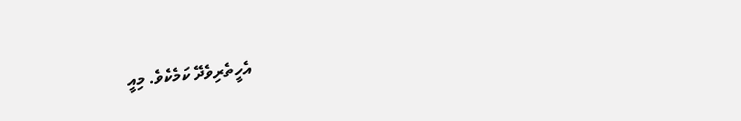އެހީތެރިވެދޭ ކަމެކެވެ. މިއީ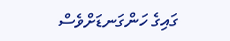ގައިގެ ހަންގަނޑަށްވެސް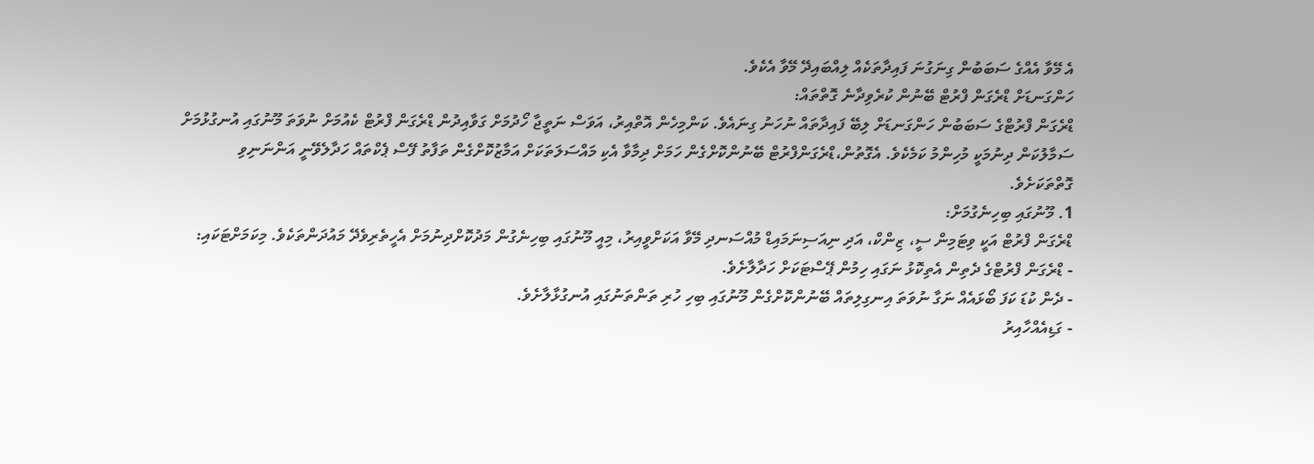އެ މޭވާ އެއްގެ ސަބަބުން ގިނަގުނަ ފައިދާތަކެއް ލިއްބައިދޭ މޭވާ އެކެވެ.
ހަންގަނޑަށް ޑްރެގަން ފްރުޓް ބޭނުން ކުރެވިދާނެ ގޮތްތައް:
ޑްރެގަން ފްރުޓްގެ ސަބަބުން ހަންގަނޑަށް ލިބޭ ފައިދާތައް ނުހަނު ގިނައެވެ. ކަންމިހެން އޮތްއިރު، އަވަސް ނަތީޖާ ހޯދުމަށް ގަވާއިދުން ޑްރެގަން ފްރުޓް ކެއުމަށް ނުވަތަ މޫނުގައި އުނގުޅުމަށް ސަމާލުކަން ދިނުމަކީ މުހިންމު ކަމެކެވެ. އެގޮތުން،ޑްރެގަންފްރުޓް ބޭނުންކޮށްގެން ހަމަށް ދިމާވާ އެކި މައްސަލަތަކަށް އަމާޒުކޮށްގެން ތަފާތު ފޭސް ޕެކްތައް ހަދާލެވޭނީ އަންނަނިވި ގޮތްތަކަށެވެ.
1. މޫނުގައި ބިހިނެގުމަށް:
ޑްރެގަން ފްރުޓް އަކީ ވިޓަމިން ސީ، ޒިންކް، އަދި ނިއަސިނަމައިޑް މުއްސަނދި މޭވާ އަކަށްވީއިރު، މިއީ މޫނުގައި ބިހިނެގުން މަދުކޮށްދިނުމަށް އެހީތެރިވެދޭ މައުދަންތަކެވެ. މިކަމަށްޓަކައި:
- ޑްރެގަން ފްރުޓްގެ ދެތިން އެތިކޮޅު ނަގައި ހިމުން ޕޭސްޓަކަށް ހަދާލާށެވެ.
- ދެން ކުޑަ ކަފަ ބޯޅައެއް ނަގާ ނުވަތަ އިނގިލިތައް ބޭނުންކޮށްގެން މޫނުގައި ބިހި ހުރި ތަންތަނުގައި އުނގުޅާލާށެވެ.
- ގަޑިއެއްހާއިރު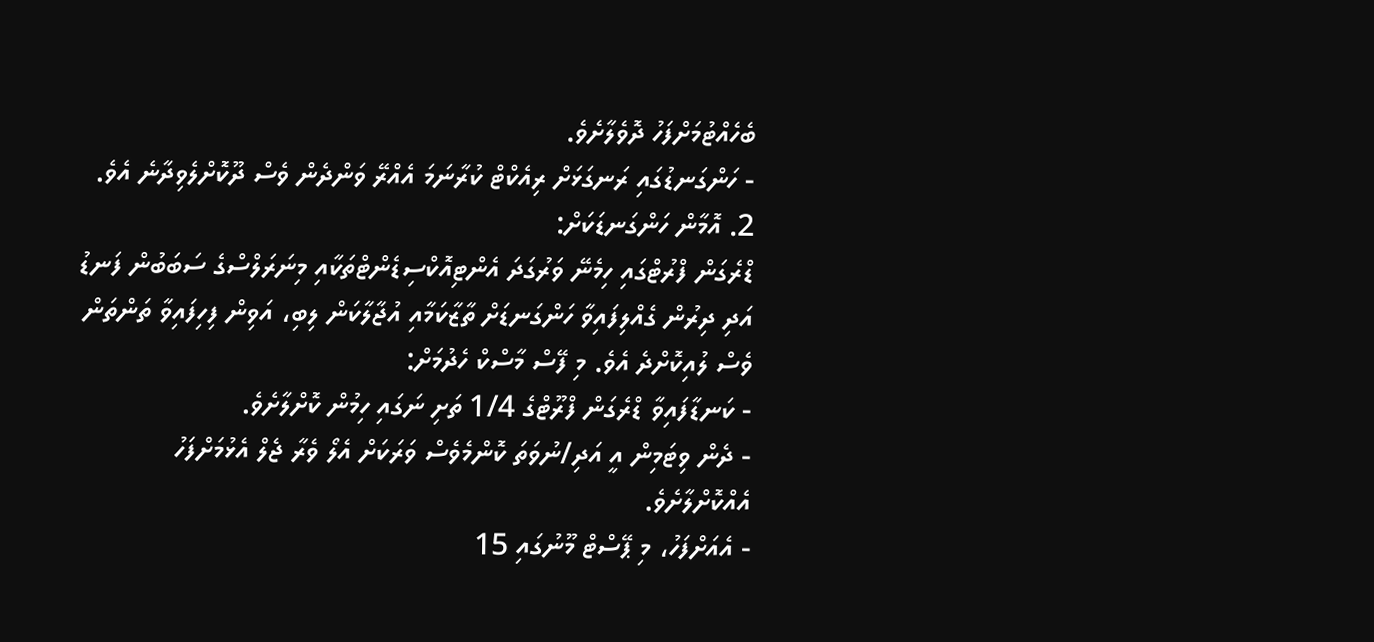ބެހެއްޓުމަށްފަހު ދޮވެލާށެވެ.
- ހަންގަނޑުގައި ރަނގަޅަށް ރިއެކްޓް ކުރާނަމަ އެއްރޭ ވަންދެން ވެސް ދޫކޮށްލެވިދާނެ އެވެ.
2. އޮމާން ހަންގަނޑަކަށް:
ޑްރެގަން ފްރުޓްގައި ހިމެނޭ ވަރުގަދަ އެންޓިއޮކްސިޑެންޓްތަކާއި މިނަރަލްސްގެ ސަބަބުން ފަނޑު އަދި ދިރުން ގެއްލިފައިވާ ހަންގަނޑަށް ތާޒާކަމާއި އުޖާލާކަން ލިބި، އަވިން ފިހިފައިވާ ތަންތަން ވެސް ލުއިކޮށްދެ އެވެ. މި ފޭސް މާސްކް ހެދުމަށް:
- ކަނޑާފައިވާ ޑްރެގަން ފްރޫޓްގެ 1/4 ތަށި ނަގައި ހިމުން ކޮށްލާށެވެ.
- ދެން ވިޓަމިން އީ އަދި/ނުވަތަ ކޮންމެވެސް ވަރަކަށް އެލޯ ވެރާ ޖެލް އެޅުމަށްފަހު އެއްކޮށްލާށެވެ.
- އެއަށްފަހު، މި ޕޭސްޓް މޫނުގައި 15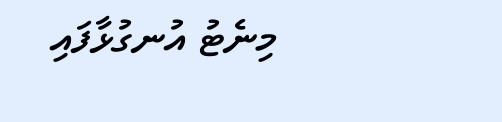މިނެޓު އުނގުޅާފައި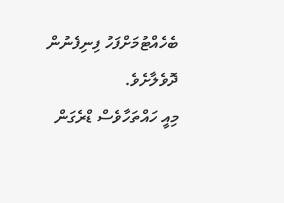ބެހެއްޓުމަށްފަހު ފިނިފެނުން ދޮވެލާށެވެ.
މިއީ ހައްތަހާވެސް ޑްރެގަން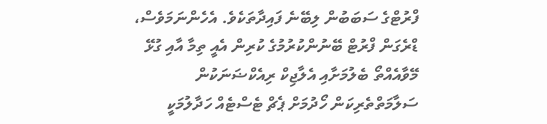ފްރުޓްގެ ސަބަބުން ލިބޭނެ ފައިދާތަކެވެ. އެހެންނަމަވެސް، ޑްރެގަން ފްރުޓް ބޭނުންކުރުމުގެ ކުރިން އެއީ ތިމާ އާއި ގުޅޭ މޭވާއެއްތޯ ބެލުމަށާއި އެލާޖިކް ރިއެކްޟަނަކުން ސަލާމަތްތެރިކަން ހޯދުމަށް ޕެޗް ޓެސްޓެއް ހަދާލުމަކީ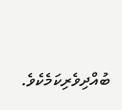ބުއްދިވެރިކަމެކެވެ.